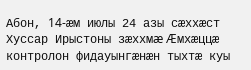Абон, 14-æм июлы 24 азы сæххæст Хуссар Ирыстоны зæххмæ Æмхæццæ контролон фидауынгæнæн тыхтæ куы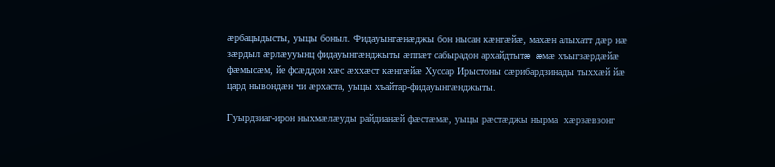æрбацыдысты, уыцы боныл. Фидауынгæнæджы бон нысан кæнгæйæ, махæн алыхатт дæр нæ зæрдыл æрлæууынц фидауынгæнджыты æппæт сабырадон архайдтытæ æмæ хъыгзæрдæйæ фæмысæм, йе фсæддон хæс æххæст кæнгæйæ Хуссар Ирыстоны сæрибардзинады тыххæй йæ цард нывондæн чи æрхаста, уыцы хъайтар-фидауынгæнджыты.

Гуырдзиаг-ирон ныхмæлæуды райдианæй фæстæмæ, уыцы рæстæджы нырма  хæрзæвзонг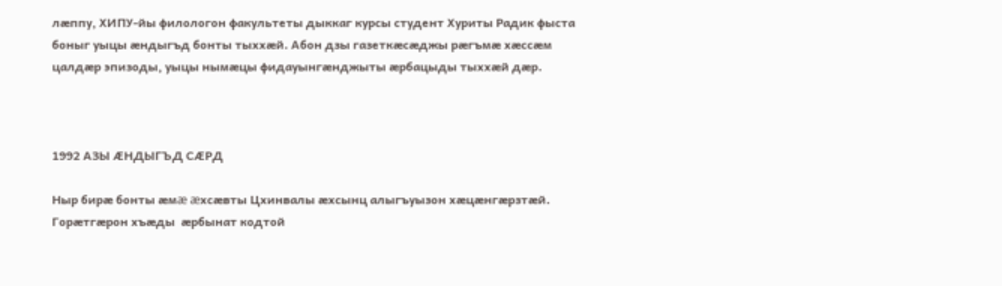лæппу, ХИПУ-йы филологон факультеты дыккаг курсы студент Хуриты Радик фыста боныг уыцы æндыгъд бонты тыххæй. Абон дзы газеткæсæджы рæгъмæ хæссæм цалдæр эпизоды, уыцы нымæцы фидауынгæнджыты æрбацыды тыххæй дæр.



1992 АЗЫ ÆНДЫГЪД СÆРД

Ныр бирæ бонты æмæ æхсæвты Цхинвалы æхсынц алыгъуызон хæцæнгæрзтæй. Горæтгæрон хъæды  æрбынат кодтой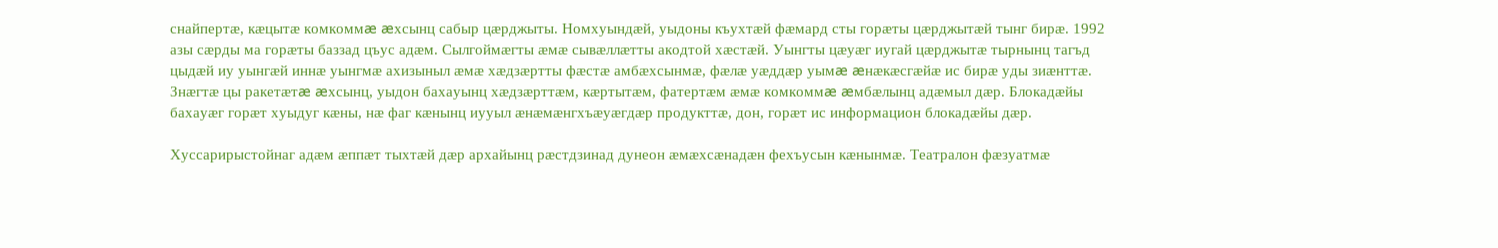снайпертæ, кæцытæ комкоммæ æхсынц сабыр цæрджыты. Номхуындæй, уыдоны къухтæй фæмард сты горæты цæрджытæй тынг бирæ. 1992 азы сæрды ма горæты баззад цъус адæм. Сылгоймæгты æмæ сывæллæтты акодтой хæстæй. Уынгты цæуæг иугай цæрджытæ тырнынц тагъд цыдæй иу уынгæй иннæ уынгмæ ахизыныл æмæ хæдзæртты фæстæ амбæхсынмæ, фæлæ уæддæр уымæ æнæкæсгæйæ ис бирæ уды зиæнттæ. Знæгтæ цы ракетæтæ æхсынц, уыдон бахауынц хæдзæрттæм, кæртытæм, фатертæм æмæ комкоммæ æмбæлынц адæмыл дæр. Блокадæйы бахауæг горæт хуыдуг кæны, нæ фаг кæнынц иууыл æнæмæнгхъæуæгдæр продукттæ, дон, горæт ис информацион блокадæйы дæр.

Хуссарирыстойнаг адæм æппæт тыхтæй дæр архайынц рæстдзинад дунеон æмæхсæнадæн фехъусын кæнынмæ. Театралон фæзуатмæ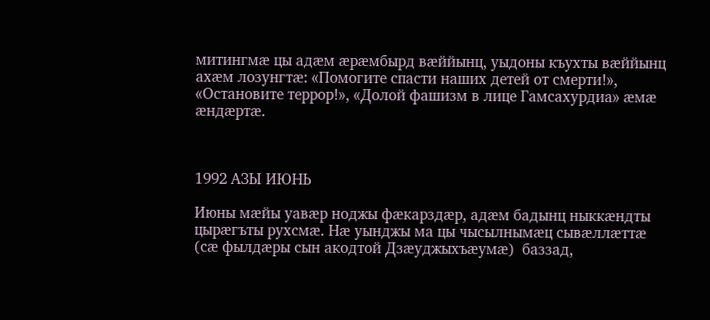митингмæ цы адæм æрæмбырд вæййынц, уыдоны къухты вæййынц ахæм лозунгтæ: «Помогите спасти наших детей от смерти!», «Остановите террор!», «Долой фашизм в лице Гамсахурдиа» æмæ æндæртæ.



1992 АЗЫ ИЮНЬ

Июны мæйы уавæр ноджы фæкарздæр, адæм бадынц ныккæндты цырæгъты рухсмæ. Нæ уынджы ма цы чысылнымæц сывæллæттæ (сæ фылдæры сын акодтой Дзæуджыхъæумæ)  баззад,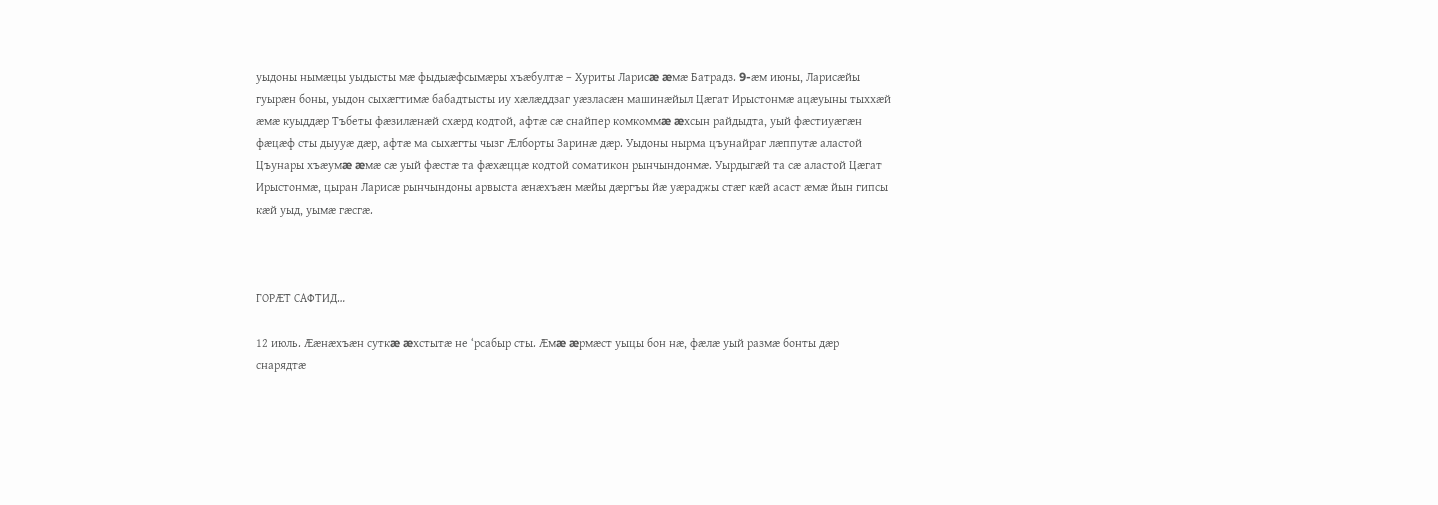уыдоны нымæцы уыдысты мæ фыдыæфсымæры хъæбултæ – Хуриты Ларисæ æмæ Батрадз. 9-æм июны, Ларисæйы гуырæн боны, уыдон сыхæгтимæ бабадтысты иу хæлæддзаг уæзласæн машинæйыл Цæгат Ирыстонмæ ацæуыны тыххæй æмæ куыддæр Тъбеты фæзилæнæй схæрд кодтой, афтæ сæ снайпер комкоммæ æхсын райдыдта, уый фæстиуæгæн фæцæф сты дыууæ дæр, афтæ ма сыхæгты чызг Æлборты Заринæ дæр. Уыдоны нырма цъунайраг лæппутæ аластой Цъунары хъæумæ æмæ сæ уый фæстæ та фæхæццæ кодтой соматикон рынчындонмæ. Уырдыгæй та сæ аластой Цæгат Ирыстонмæ, цыран Ларисæ рынчындоны арвыста æнæхъæн мæйы дæргъы йæ уæраджы стæг кæй асаст æмæ йын гипсы кæй уыд, уымæ гæсгæ.



ГОРÆТ САФТИД…

12 июль. Ææнæхъæн суткæ æхстытæ не ‘рсабыр сты. Æмæ æрмæст уыцы бон нæ, фæлæ уый размæ бонты дæр снарядтæ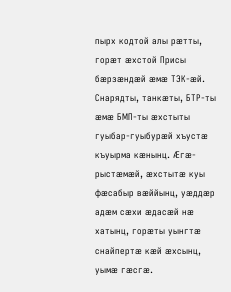пырх кодтой алы рæтты, горæт æхстой Присы бæрзæндæй æмæ ТЭК-æй. Снарядты, танкæты, БТР-ты æмæ БМП-ты æхстыты гуыбар-гуыбурæй хъустæ къуырма кæнынц. Æгæ-рыстæмæй, æхстытæ куы фæсабыр вæййынц, уæддæр адæм сæхи æдасæй нæ хатынц, горæты уынгтæ снайпертæ кæй æхсынц, уымæ гæсгæ.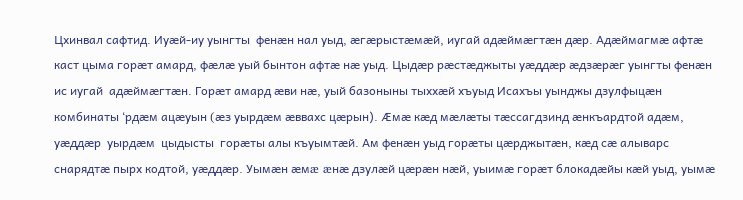Цхинвал сафтид. Иуæй-иу уынгты  фенæн нал уыд, æгæрыстæмæй, иугай адæймæгтæн дæр. Адæймагмæ афтæ каст цыма горæт амард, фæлæ уый бынтон афтæ нæ уыд. Цыдæр рæстæджыты уæддæр æдзæрæг уынгты фенæн ис иугай  адæймæгтæн. Горæт амард æви нæ, уый базоныны тыххæй хъуыд Исахъы уынджы дзулфыцæн комбинаты ‘рдæм ацæуын (æз уырдæм æввахс цæрын). Æмæ кæд мæлæты тæссагдзинд æнкъардтой адæм,  уæддæр  уырдæм  цыдысты  горæты алы къуымтæй. Ам фенæн уыд горæты цæрджытæн, кæд сæ алыварс снарядтæ пырх кодтой, уæддæр. Уымæн æмæ æнæ дзулæй цæрæн нæй, уыимæ горæт блокадæйы кæй уыд, уымæ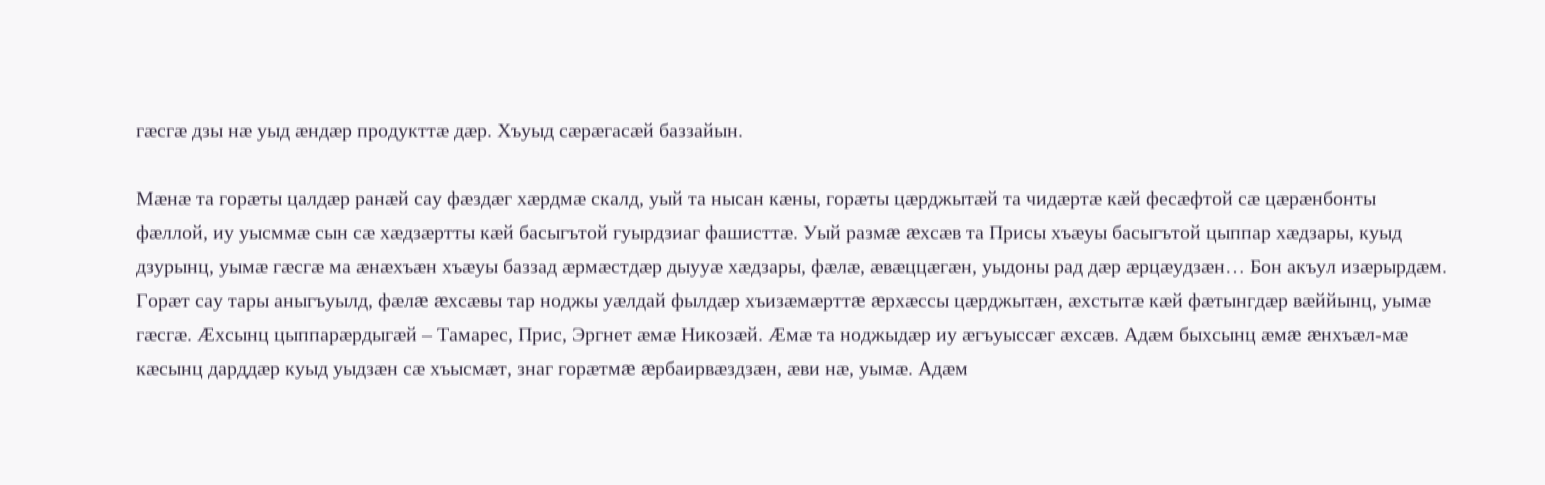гæсгæ дзы нæ уыд æндæр продукттæ дæр. Хъуыд сæрæгасæй баззайын.

Мæнæ та горæты цалдæр ранæй сау фæздæг хæрдмæ скалд, уый та нысан кæны, горæты цæрджытæй та чидæртæ кæй фесæфтой сæ цæрæнбонты фæллой, иу уысммæ сын сæ хæдзæртты кæй басыгътой гуырдзиаг фашисттæ. Уый размæ æхсæв та Присы хъæуы басыгътой цыппар хæдзары, куыд дзурынц, уымæ гæсгæ ма æнæхъæн хъæуы баззад æрмæстдæр дыууæ хæдзары, фæлæ, æвæццæгæн, уыдоны рад дæр æрцæудзæн… Бон акъул изæрырдæм. Горæт сау тары аныгъуылд, фæлæ æхсæвы тар ноджы уæлдай фылдæр хъизæмæрттæ æрхæссы цæрджытæн, æхстытæ кæй фæтынгдæр вæййынц, уымæ гæсгæ. Æхсынц цыппарæрдыгæй – Тамарес, Прис, Эргнет æмæ Никозæй. Æмæ та ноджыдæр иу æгъуыссæг æхсæв. Адæм быхсынц æмæ æнхъæл-мæ кæсынц дарддæр куыд уыдзæн сæ хъысмæт, знаг горæтмæ æрбаирвæздзæн, æви нæ, уымæ. Адæм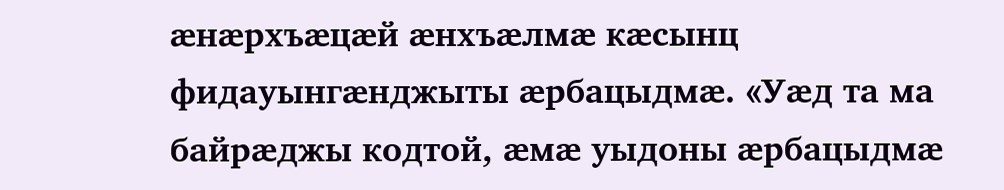æнæрхъæцæй æнхъæлмæ кæсынц фидауынгæнджыты æрбацыдмæ. «Уæд та ма байрæджы кодтой, æмæ уыдоны æрбацыдмæ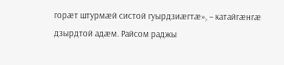горæт штурмæй систой гуырдзиæгтæ», – катайгæнгæ дзырдтой адæм. Райсом раджы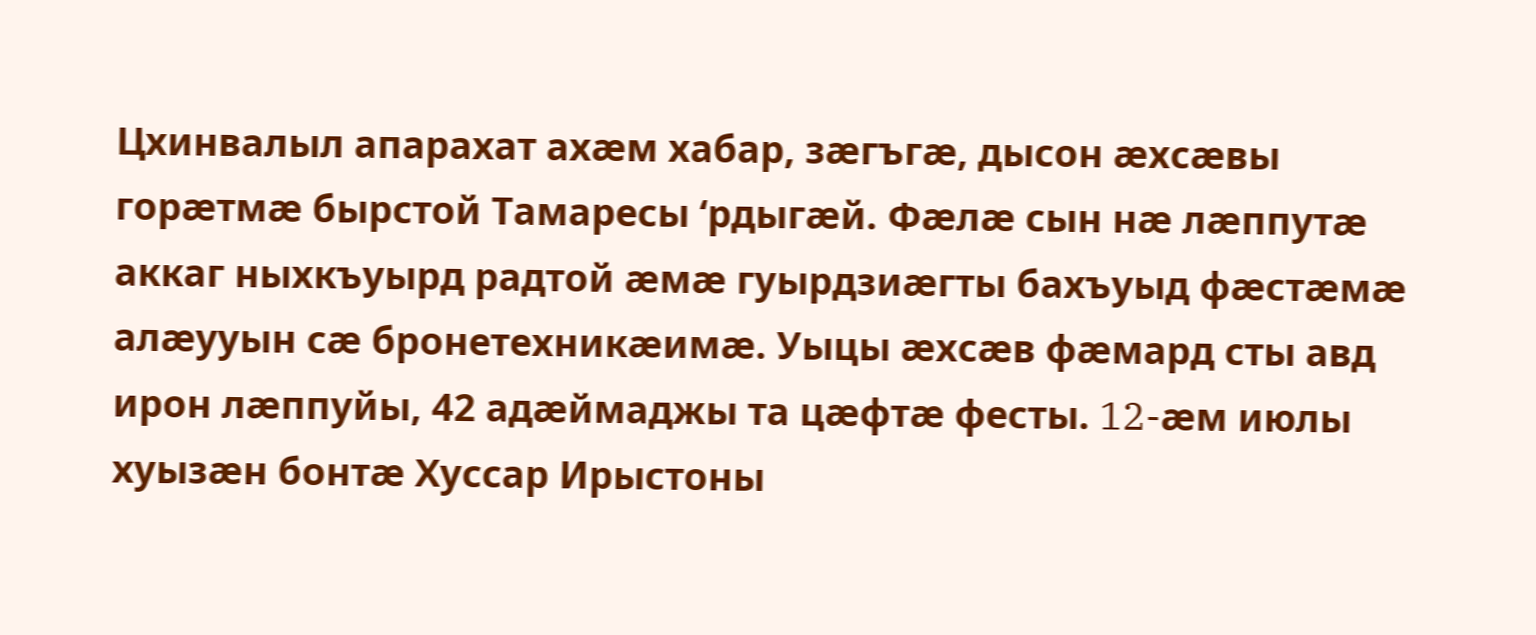Цхинвалыл апарахат ахæм хабар, зæгъгæ, дысон æхсæвы горæтмæ бырстой Тамаресы ‘рдыгæй. Фæлæ сын нæ лæппутæ аккаг ныхкъуырд радтой æмæ гуырдзиæгты бахъуыд фæстæмæ алæууын сæ бронетехникæимæ. Уыцы æхсæв фæмард сты авд ирон лæппуйы, 42 адæймаджы та цæфтæ фесты. 12-æм июлы хуызæн бонтæ Хуссар Ирыстоны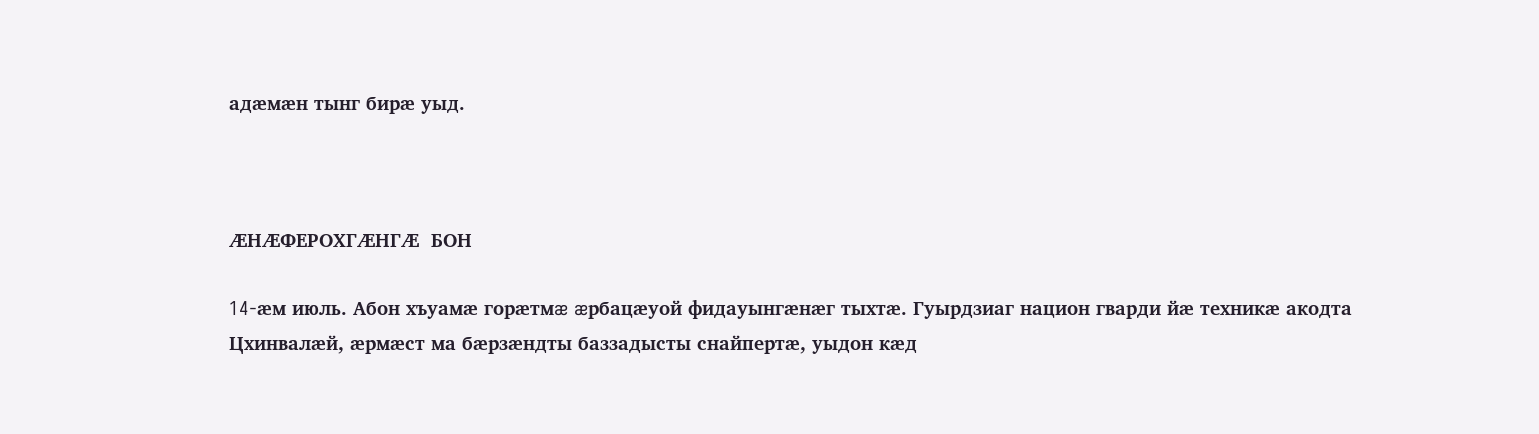адæмæн тынг бирæ уыд.



ÆНÆФЕРОХГÆНГÆ  БОН

14-æм июль. Абон хъуамæ горæтмæ æрбацæуой фидауынгæнæг тыхтæ. Гуырдзиаг национ гварди йæ техникæ акодта Цхинвалæй, æрмæст ма бæрзæндты баззадысты снайпертæ, уыдон кæд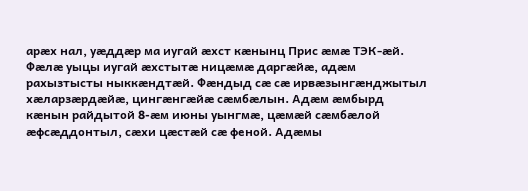арæх нал, уæддæр ма иугай æхст кæнынц Прис æмæ ТЭК-æй. Фæлæ уыцы иугай æхстытæ ницæмæ даргæйæ, адæм рахызтысты ныккæндтæй. Фæндыд сæ сæ ирвæзынгæнджытыл хæларзæрдæйæ, цингæнгæйæ сæмбæлын. Адæм æмбырд кæнын райдытой 8-æм июны уынгмæ, цæмæй сæмбæлой æфсæддонтыл, сæхи цæстæй сæ феной. Адæмы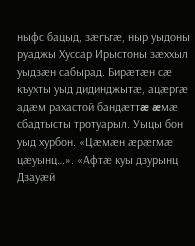ныфс бацыд, зæгъгæ, ныр уыдоны руаджы Хуссар Ирыстоны зæххыл уыдзæн сабырад. Бирæтæн сæ къухты уыд дидинджытæ, ацæргæ адæм рахастой бандæттæ æмæ сбадтысты тротуарыл. Уыцы бон уыд хурбон. «Цæмæн æрæгмæ цæуынц…». «Афтæ куы дзурынц Дзауæй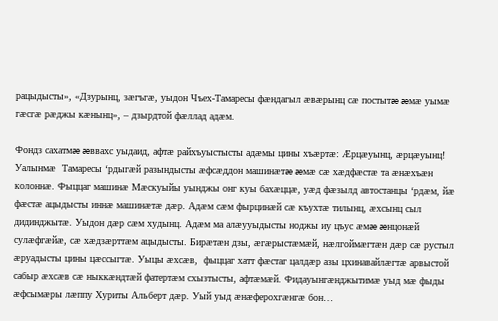рацыдысты», «Дзурынц, зæгъгæ, уыдон Чъех-Тамаресы фæндагыл æвæрынц сæ постытæ æмæ уымæ гæсгæ рæджы кæнынц», – дзырдтой фæллад адæм.

Фондз сахатмæ æввахс уыдаид, афтæ райхъуыстысты адæмы цины хъæртæ: Æрцæуынц, æрцæуынц! Уалынмæ  Тамаресы ‘рдыгæй разындысты æфсæддон машинæтæ æмæ сæ хæдфæстæ та æнæхъæн колоннæ. Фыццаг машинæ Мæскуыйы уынджы онг куы бахæццæ, уæд фæзылд автостанцы ‘рдæм, йæ фæстæ ацыдысты иннæ машинæтæ дæр. Адæм сæм фырцинæй сæ къухтæ тилынц, æхсынц сыл дидинджытæ. Уыдон дæр сæм худынц. Адæм ма алæууыдысты ноджы иу цъус æмæ æнцонæй сулæфгæйæ, сæ хæдзæрттæм ацыдысты. Бирæтæн дзы, æгæрыстæмæй, нæлгоймæгтæн дæр сæ рустыл æруадысты цины цæссыгтæ. Уыцы æхсæв,  фыццаг хатт фæстаг цалдæр азы цхинавайлæгтæ арвыстой сабыр æхсæв сæ ныккæндтæй фатертæм схызтысты, афтæмæй. Фидауынгæнджытимæ уыд мæ фыды æфсымæры лæппу Хуриты Альберт дæр. Уый уыд æнæферохгæнгæ бон…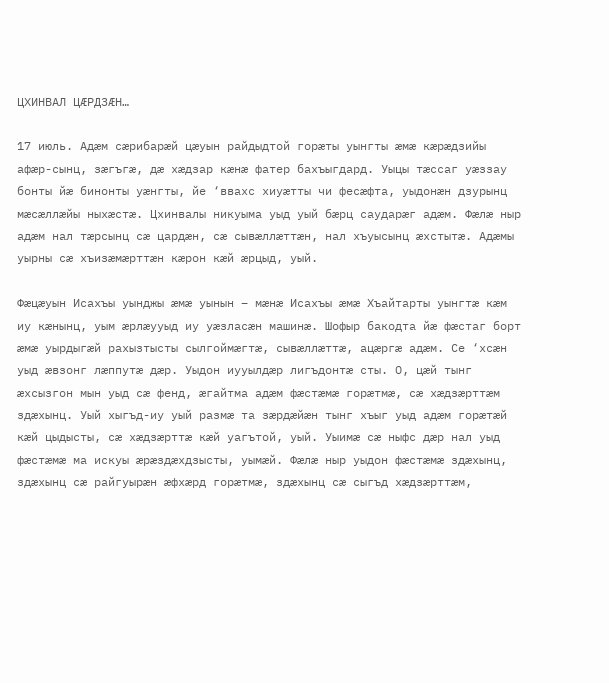ЦХИНВАЛ ЦÆРДЗÆН…

17 июль. Адæм сæрибарæй цæуын райдыдтой горæты уынгты æмæ кæрæдзийы афæр-сынц, зæгъгæ, дæ хæдзар кæнæ фатер бахъыгдард. Уыцы тæссаг уæззау бонты йæ бинонты уæнгты, йе ‘ввахс хиуæтты чи фесæфта, уыдонæн дзурынц мæсæллæйы ныхæстæ. Цхинвалы никуыма уыд уый бæрц саударæг адæм. Фæлæ ныр адæм нал тæрсынц сæ цардæн, сæ сывæллæттæн, нал хъуысынц æхстытæ. Адæмы уырны сæ хъизæмæрттæн кæрон кæй æрцыд, уый.

Фæцæуын Исахъы уынджы æмæ уынын – мæнæ Исахъы æмæ Хъайтарты уынгтæ кæм иу кæнынц, уым æрлæууыд иу уæзласæн машинæ. Шофыр бакодта йæ фæстаг борт æмæ уырдыгæй рахызтысты сылгоймæгтæ, сывæллæттæ, ацæргæ адæм. Се ‘хсæн уыд æвзонг лæппутæ дæр. Уыдон иууылдæр лигъдонтæ сты. О, цæй тынг æхсызгон мын уыд сæ фенд, æгайтма адæм фæстæмæ горæтмæ, сæ хæдзæрттæм здæхынц. Уый хыгъд-иу уый размæ та зæрдæйæн тынг хъыг уыд адæм горæтæй кæй цыдысты, сæ хæдзæрттæ кæй уагътой, уый. Уыимæ сæ ныфс дæр нал уыд фæстæмæ ма искуы æрæздæхдзысты, уымæй. Фæлæ ныр уыдон фæстæмæ здæхынц, здæхынц сæ райгуырæн æфхæрд горæтмæ, здæхынц сæ сыгъд хæдзæрттæм,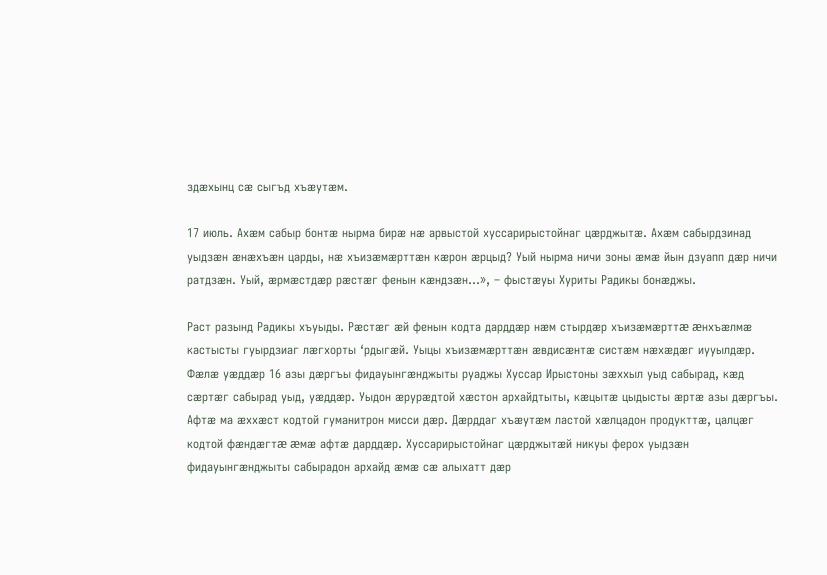здæхынц сæ сыгъд хъæутæм.

17 июль. Ахæм сабыр бонтæ нырма бирæ нæ арвыстой хуссарирыстойнаг цæрджытæ. Ахæм сабырдзинад уыдзæн æнæхъæн царды, нæ хъизæмæрттæн кæрон æрцыд? Уый нырма ничи зоны æмæ йын дзуапп дæр ничи ратдзæн. Уый, æрмæстдæр рæстæг фенын кæндзæн…», – фыстæуы Хуриты Радикы бонæджы.

Раст разынд Радикы хъуыды. Рæстæг æй фенын кодта дарддæр нæм стырдæр хъизæмæрттæ æнхъæлмæ кастысты гуырдзиаг лæгхорты ‘рдыгæй. Уыцы хъизæмæрттæн æвдисæнтæ систæм нæхæдæг иууылдæр. Фæлæ уæддæр 16 азы дæргъы фидауынгæнджыты руаджы Хуссар Ирыстоны зæххыл уыд сабырад, кæд сæртæг сабырад уыд, уæддæр. Уыдон æрурæдтой хæстон архайдтыты, кæцытæ цыдысты æртæ азы дæргъы. Афтæ ма æххæст кодтой гуманитрон мисси дæр. Дæрддаг хъæутæм ластой хæлцадон продукттæ, цалцæг кодтой фæндæгтæ æмæ афтæ дарддæр. Хуссарирыстойнаг цæрджытæй никуы ферох уыдзæн фидауынгæнджыты сабырадон архайд æмæ сæ алыхатт дæр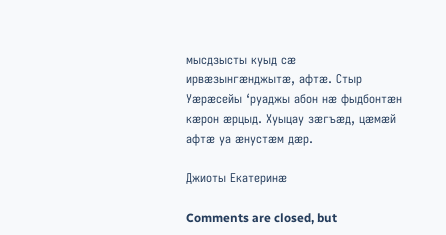мысдзысты куыд сæ ирвæзынгæнджытæ, афтæ. Стыр Уæрæсейы ‘руаджы абон нæ фыдбонтæн кæрон æрцыд. Хуыцау зæгъæд, цæмæй афтæ уа æнустæм дæр.

Джиоты Екатеринæ

Comments are closed, but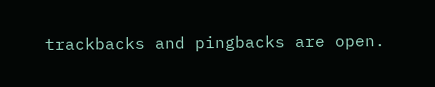trackbacks and pingbacks are open.